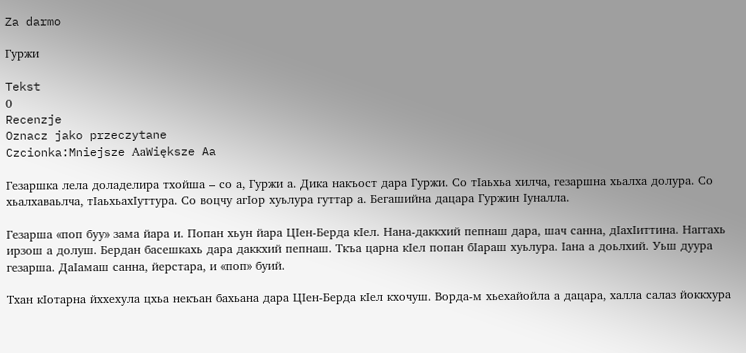Za darmo

Гуржи

Tekst
0
Recenzje
Oznacz jako przeczytane
Czcionka:Mniejsze АаWiększe Aa

Гезаршка лела доладелира тхойша – со а, Гуржи а. Дика накъост дара Гуржи. Со тIаьхьа хилча, гезаршна хьалха долура. Со хьалхаваьлча, тIаьхьахIуттура. Со воцчу агIор хуьлура гуттар а. Бегашийна дацара Гуржин Iуналла.

Гезарша «поп буу» зама йара и. Попан хьун йара ЦIен-Берда кIел. Нана-даккхий пепнаш дара, шач санна, дIахIиттина. Наггахь ирзош а долуш. Бердан басешкахь дара даккхий пепнаш. Ткъа царна кIел попан бIараш хуьлура. Iана а доьлхий. Уьш дуура гезарша. ДаIамаш санна, йерстара, и «поп» буий.

Тхан кIотарна йххехула цхьа некъан бахьана дара ЦIен-Берда кIел кхочуш. Ворда-м хьехайойла а дацара, халла салаз йоккхура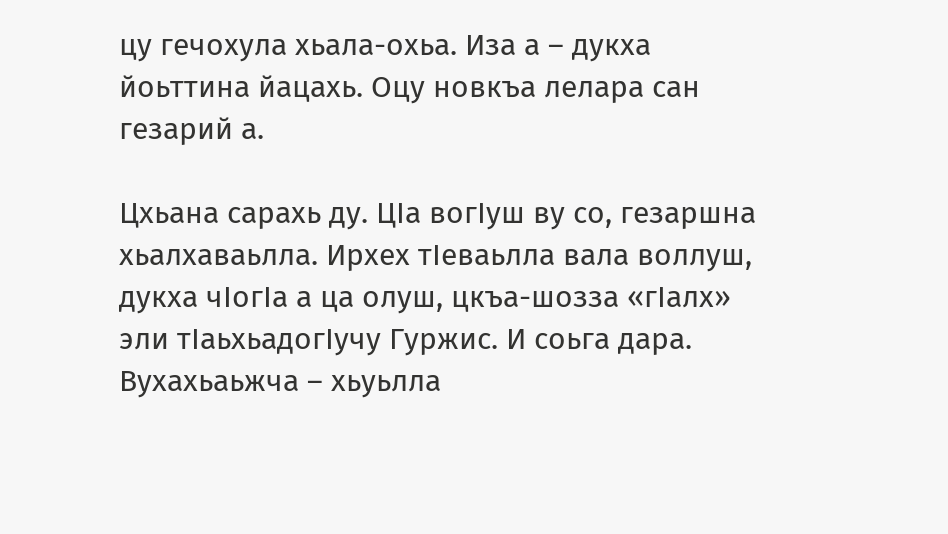цу гечохула хьала-охьа. Иза а – дукха йоьттина йацахь. Оцу новкъа лелара сан гезарий а.

Цхьана сарахь ду. ЦIа вогIуш ву со, гезаршна хьалхаваьлла. Ирхех тIеваьлла вала воллуш, дукха чIогIа а ца олуш, цкъа-шозза «гIалх» эли тIаьхьадогIучу Гуржис. И соьга дара. Вухахьаьжча – хьуьлла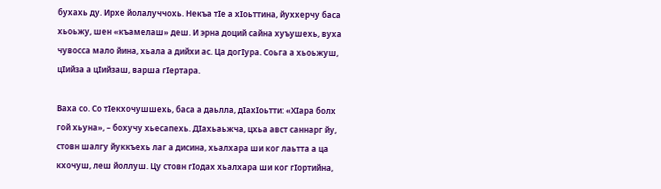бухахь ду. Ирхе йолалуччохь. Некъа тIе а хIоьттина, йуххерчу баса хьоьжу, шен «къамелаш» деш. И эрна доций сайна хуъушехь, вуха чувосса мало йина, хьала а дийхи ас. Ца догIура. Соьга а хьоьжуш, цIийза а цIийзаш, варша гIертара.

Ваха со. Со тIекхочушшехь, баса а даьлла, дIахIоьтти: «ХIара болх гой хьуна», – бохучу хьесапехь. ДIахьаьжча, цхьа авст саннарг йу, стовн шалгу йуккъехь лаг а дисина, хьалхара ши ког лаьтта а ца кхочуш, леш йоллуш. Цу стовн гIодах хьалхара ши ког гIортийна,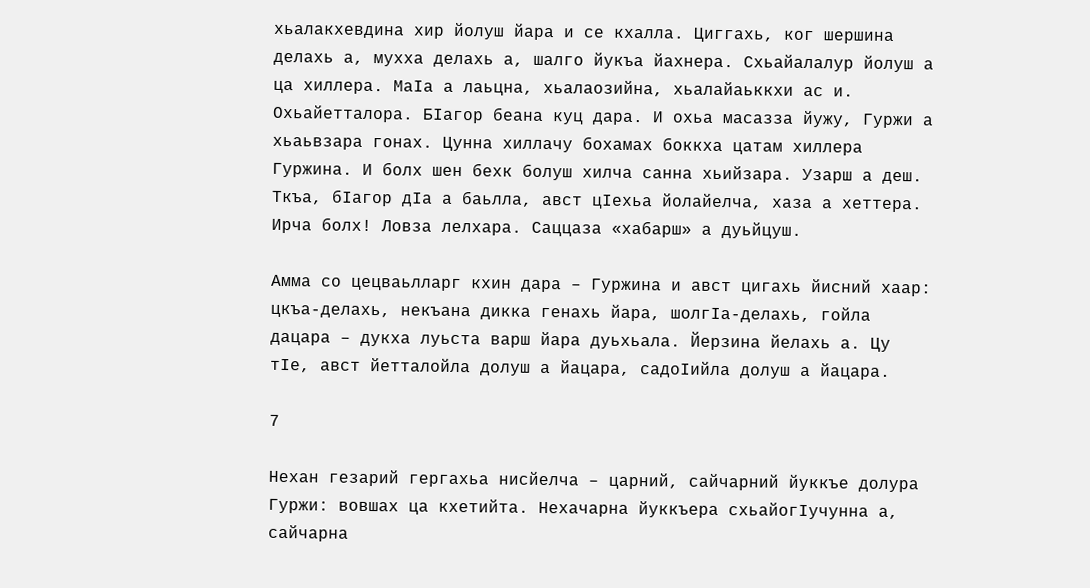хьалакхевдина хир йолуш йара и се кхалла. Циггахь, ког шершина делахь а, мухха делахь а, шалго йукъа йахнера. Схьайалалур йолуш а ца хиллера. МаIа а лаьцна, хьалаозийна, хьалайаьккхи ас и. Охьайетталора. БIагор беана куц дара. И охьа масазза йужу, Гуржи а хьаьвзара гонах. Цунна хиллачу бохамах боккха цатам хиллера Гуржина. И болх шен бехк болуш хилча санна хьийзара. Узарш а деш. Ткъа, бIагор дIа а баьлла, авст цIехьа йолайелча, хаза а хеттера. Ирча болх! Ловза лелхара. Саццаза «хабарш» а дуьйцуш.

Амма со цецваьлларг кхин дара – Гуржина и авст цигахь йисний хаар: цкъа-делахь, некъана дикка генахь йара, шолгIа-делахь, гойла дацара – дукха луьста варш йара дуьхьала. Йерзина йелахь а. Цу тIе, авст йетталойла долуш а йацара, садоIийла долуш а йацара.

7

Нехан гезарий гергахьа нисйелча – царний, сайчарний йуккъе долура Гуржи: вовшах ца кхетийта. Нехачарна йуккъера схьайогIучунна а, сайчарна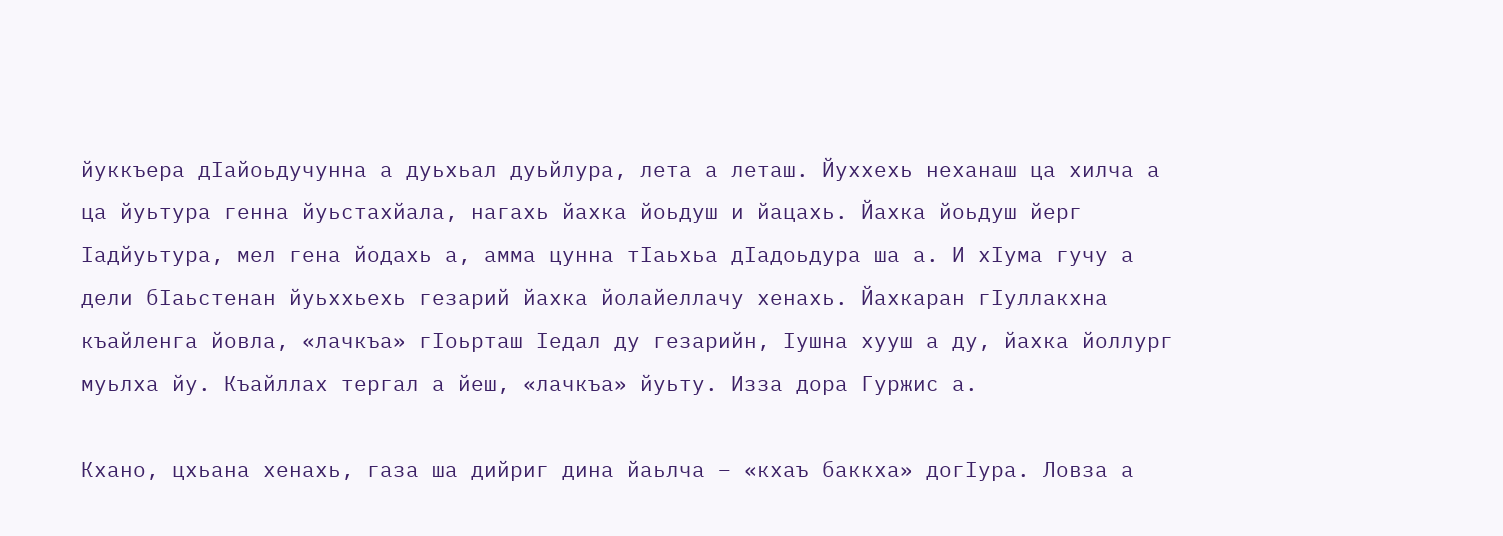йуккъера дIайоьдучунна а дуьхьал дуьйлура, лета а леташ. Йуххехь неханаш ца хилча а ца йуьтура генна йуьстахйала, нагахь йахка йоьдуш и йацахь. Йахка йоьдуш йерг Iадйуьтура, мел гена йодахь а, амма цунна тIаьхьа дIадоьдура ша а. И хIума гучу а дели бIаьстенан йуьххьехь гезарий йахка йолайеллачу хенахь. Йахкаран гIуллакхна къайленга йовла, «лачкъа» гIоьрташ Iедал ду гезарийн, Iушна хууш а ду, йахка йоллург муьлха йу. Къайллах тергал а йеш, «лачкъа» йуьту. Изза дора Гуржис а.

Кхано, цхьана хенахь, газа ша дийриг дина йаьлча – «кхаъ баккха» догIура. Ловза а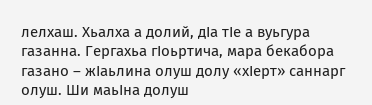лелхаш. Хьалха а долий, дIа тIе а вуьгура газанна. Гергахьа гIоьртича, мара бекабора газано – жIаьлина олуш долу «хIерт» саннарг олуш. Ши маьIна долуш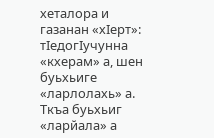хеталора и газанан «хIерт»: тIедогIучунна «кхерам» а, шен буьхьиге «ларлолахь» а. Ткъа буьхьиг «ларйала» а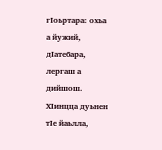гIоьртара: охьа а йужий, дIатебара, лергаш а дийшош. ХIинцца дуьнен тIе йаьлла,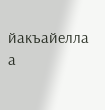йакъайелла а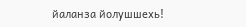йаланза йолушшехь!